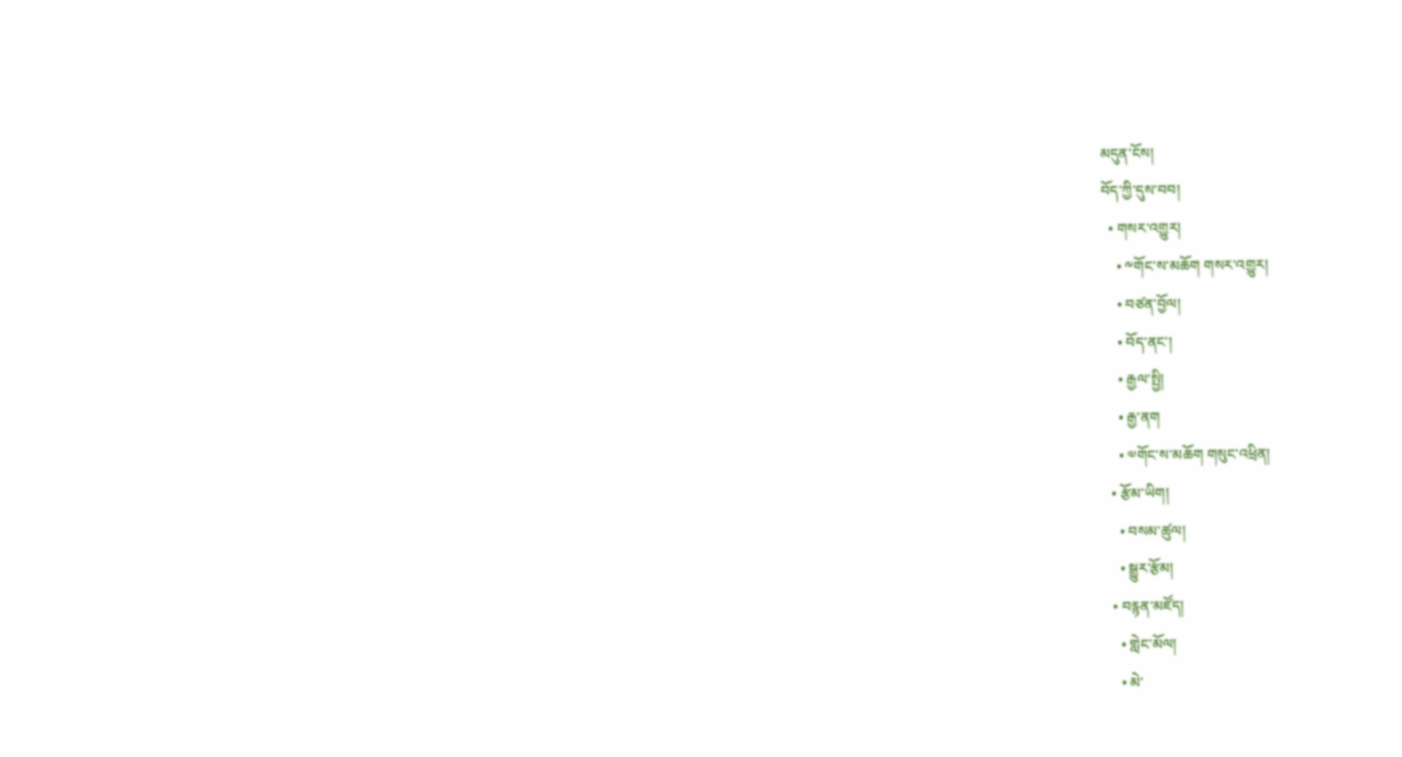མདུན་ངོས།
བོད་ཀྱི་དུས་བབ།
  • གསར་འགྱུར།
    • ༸གོང་ས་མཆོག གསར་འགྱུར།
    • བཙན་བྱོལ།
    • བོད་ནང་།
    • རྒྱལ་སྤྱི།
    • རྒྱ་ནག
    • ༧གོང་ས་མཆོག གསུང་འཕྲིན།
  • རྩོམ་ཡིག།
    • བསམ་ཚུལ།
    • སྒྱུར་རྩོམ།
  • བརྙན་མཛོད།
    • གླེང་མོལ།
    • མེ་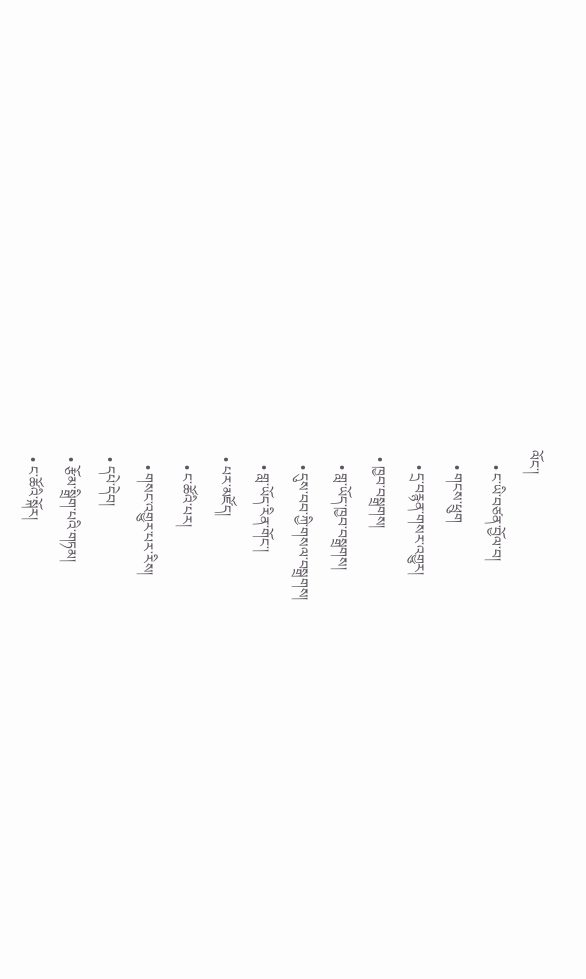ལོང་།
    • ང་ཡི་བཙན་བྱོལ་བ།
    • གངས་ཕྲུག
    • དྲ་བརྙན་གསར་འགྱུར།
  • ཁྱབ་བསྒྲགས།
    • གླ་ཡོད་ཁྱབ་བསྒྲགས།
    • དུས་བབ་ཀྱི་གསལ་བསྒྲགས།
    • གླ་ཡོད་རིན་གོང་།
  • པར་མཛོད།
    • ང་ཚོའི་པར།
    • གསང་འགྱུར་པར་རིས།
  • དཔེ་དེབ།
  • རྩོམ་སྒྲིག་པའི་གཏམ།
  • ང་ཚོའི་སྐོར།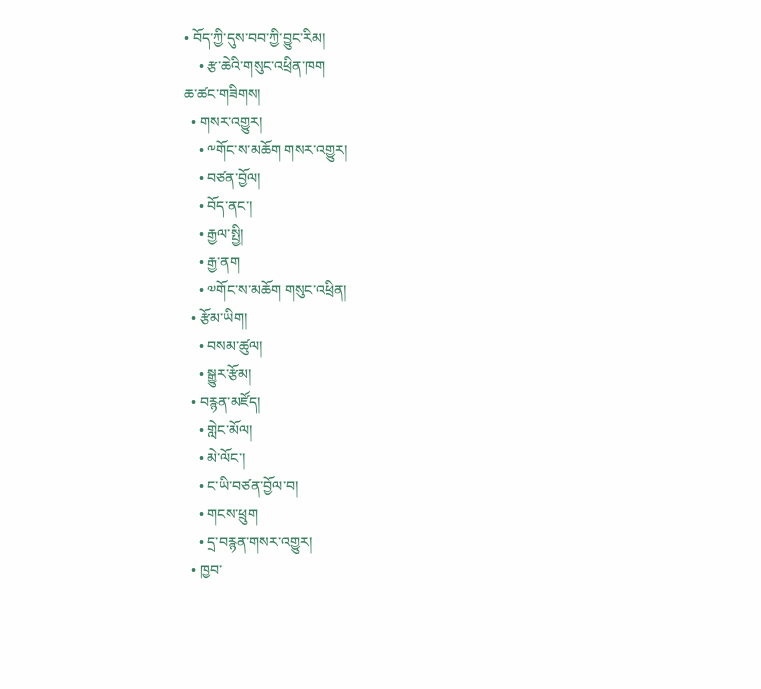• བོད་ཀྱི་དུས་བབ་ཀྱི་བྱུང་རིམ།
    • རྩ་ཆེའི་གསུང་འཕྲིན་ཁག
ཆ་ཚང་གཟིགས།
  • གསར་འགྱུར།
    • ༸གོང་ས་མཆོག གསར་འགྱུར།
    • བཙན་བྱོལ།
    • བོད་ནང་།
    • རྒྱལ་སྤྱི།
    • རྒྱ་ནག
    • ༧གོང་ས་མཆོག གསུང་འཕྲིན།
  • རྩོམ་ཡིག།
    • བསམ་ཚུལ།
    • སྒྱུར་རྩོམ།
  • བརྙན་མཛོད།
    • གླེང་མོལ།
    • མེ་ལོང་།
    • ང་ཡི་བཙན་བྱོལ་བ།
    • གངས་ཕྲུག
    • དྲ་བརྙན་གསར་འགྱུར།
  • ཁྱབ་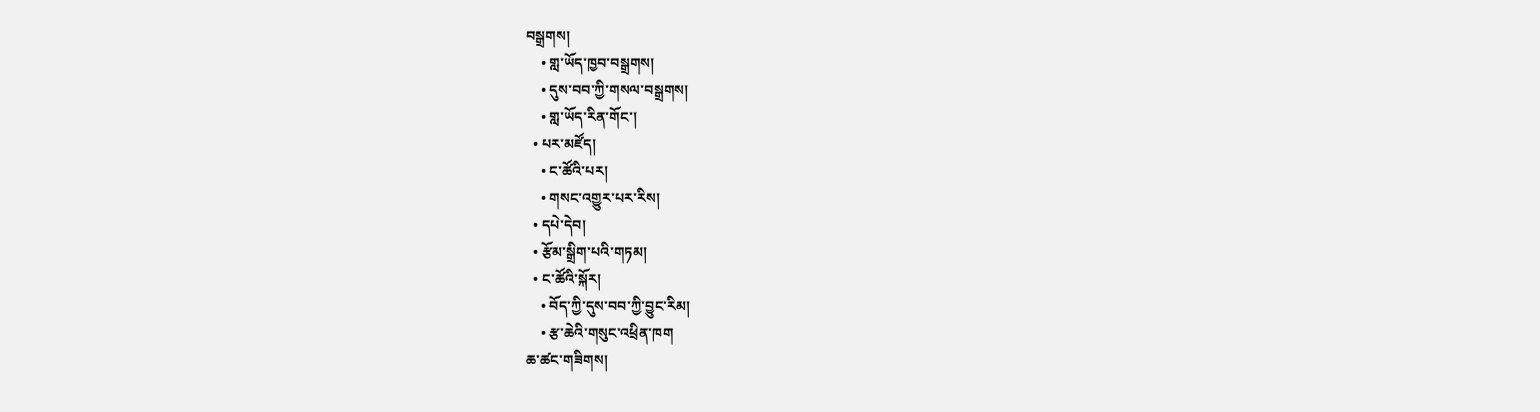བསྒྲགས།
    • གླ་ཡོད་ཁྱབ་བསྒྲགས།
    • དུས་བབ་ཀྱི་གསལ་བསྒྲགས།
    • གླ་ཡོད་རིན་གོང་།
  • པར་མཛོད།
    • ང་ཚོའི་པར།
    • གསང་འགྱུར་པར་རིས།
  • དཔེ་དེབ།
  • རྩོམ་སྒྲིག་པའི་གཏམ།
  • ང་ཚོའི་སྐོར།
    • བོད་ཀྱི་དུས་བབ་ཀྱི་བྱུང་རིམ།
    • རྩ་ཆེའི་གསུང་འཕྲིན་ཁག
ཆ་ཚང་གཟིགས།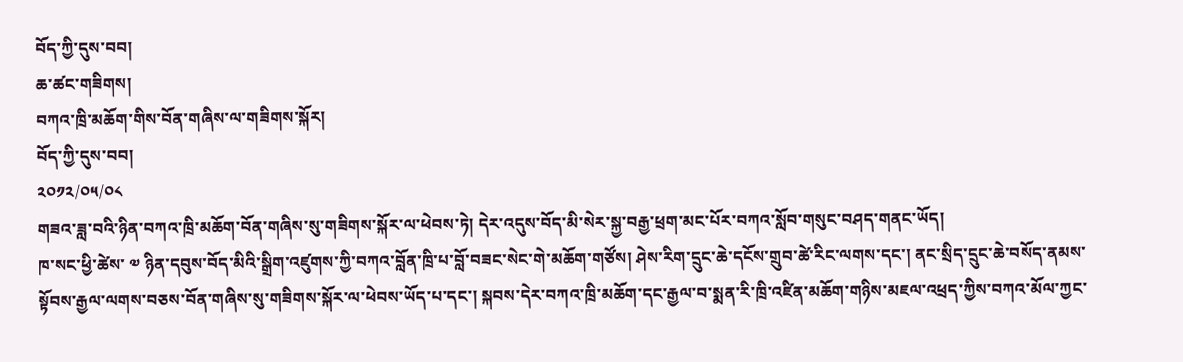བོད་ཀྱི་དུས་བབ།
ཆ་ཚང་གཟིགས།
བཀའ་ཁྲི་མཆོག་གིས་བོན་གཞིས་ལ་གཟིགས་སྐོར།
བོད་ཀྱི་དུས་བབ།
༢༠༡༢/༠༥/༠༨
གཟའ་ཟླ་བའི་ཉིན་བཀའ་ཁྲི་མཆོག་བོན་གཞིས་སུ་གཟིགས་སྐོར་ལ་ཕེབས་ཏེ། དེར་འདུས་བོད་མི་སེར་སྐྱ་བརྒྱ་ཕྲག་མང་པོར་བཀའ་སློབ་གསུང་བཤད་གནང་ཡོད།
ཁ་སང་ཕྱི་ཚེས་ ༧ ཉིན་དབུས་བོད་མིའི་སྒྲིག་འཛུགས་ཀྱི་བཀའ་བློན་ཁྲི་པ་བློ་བཟང་སེང་གེ་མཆོག་གཙོས། ཤེས་རིག་དྲུང་ཆེ་དངོས་གྲུབ་ཚེ་རིང་ལགས་དང་། ནང་སྲིད་དྲུང་ཆེ་བསོད་ནམས་སྟོབས་རྒྱལ་ལགས་བཅས་བོན་གཞིས་སུ་གཟིགས་སྐོར་ལ་ཕེབས་ཡོད་པ་དང་། སྐབས་དེར་བཀའ་ཁྲི་མཆོག་དང་རྒྱལ་བ་སྨན་རི་ཁྲི་འཛིན་མཆོག་གཉིས་མཇལ་འཕྲད་ཀྱིས་བཀའ་མོལ་ཀྱང་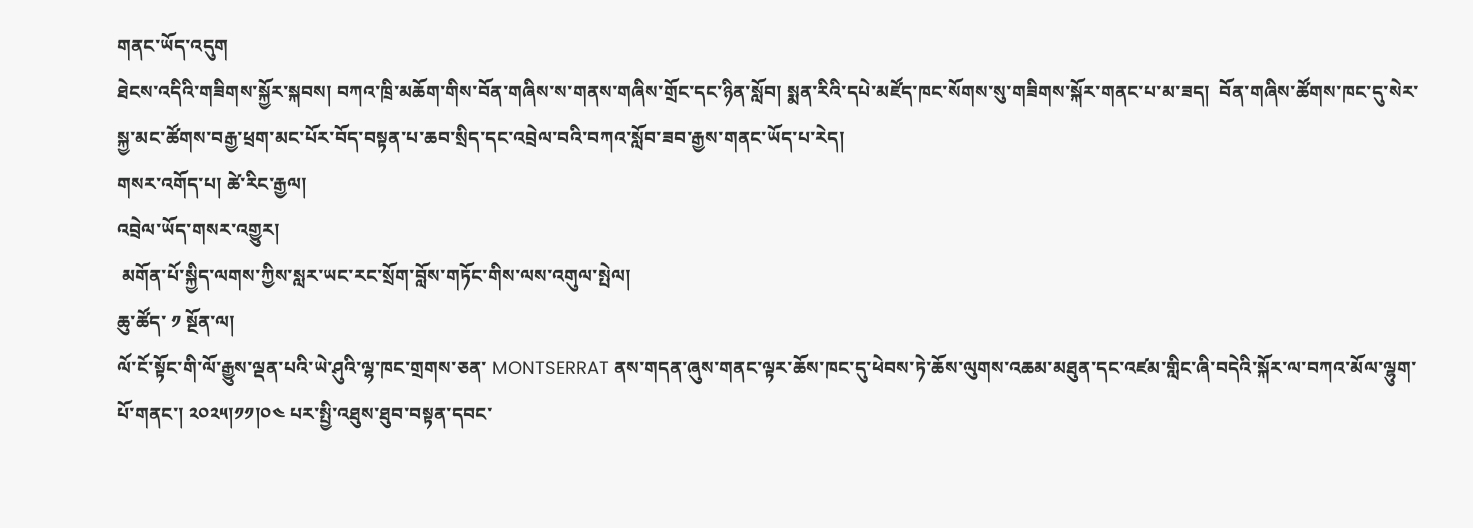གནང་ཡོད་འདུག
ཐེངས་འདིའི་གཟིགས་སྐྱོར་སྐབས། བཀའ་ཁྲི་མཆོག་གིས་བོན་གཞིས་ས་གནས་གཞིས་གྲོང་དང་ཉིན་སློབ། སྨན་རིའི་དཔེ་མཛོད་ཁང་སོགས་སུ་གཟིགས་སྐོར་གནང་པ་མ་ཟད།  བོན་གཞིས་ཚོགས་ཁང་དུ་སེར་སྐྱ་མང་ཚོགས་བརྒྱ་ཕྲག་མང་པོར་བོད་བསྟན་པ་ཆབ་སྲིད་དང་འབྲེལ་བའི་བཀའ་སློབ་ཟབ་རྒྱས་གནང་ཡོད་པ་རེད།
གསར་འགོད་པ། ཚེ་རིང་རྒྱལ།
འབྲེལ་ཡོད་གསར་འགྱུར།
 མགོན་པོ་སྐྱིད་ལགས་ཀྱིས་སླར་ཡང་རང་སྲོག་བློས་གཏོང་གིས་ལས་འགུལ་སྤེལ།
ཆུ་ཚོད་ ༡ སྔོན་ལ།
ལོ་ངོ་སྟོང་གི་ལོ་རྒྱུས་ལྡན་པའི་ཡེ་ཤུའི་ལྷ་ཁང་གྲགས་ཅན་ MONTSERRAT ནས་གདན་ཞུས་གནང་ལྟར་ཆོས་ཁང་དུ་ཕེབས་ཏེ་ཆོས་ལུགས་འཆམ་མཐུན་དང་འཛམ་གླིང་ཞི་བདེའི་སྐོར་ལ་བཀའ་མོལ་ལྷུག་པོ་གནང་། ༢༠༢༥།༡༡།༠༤ པར་སྤྱི་འཐུས་ཐུབ་བསྟན་དབང་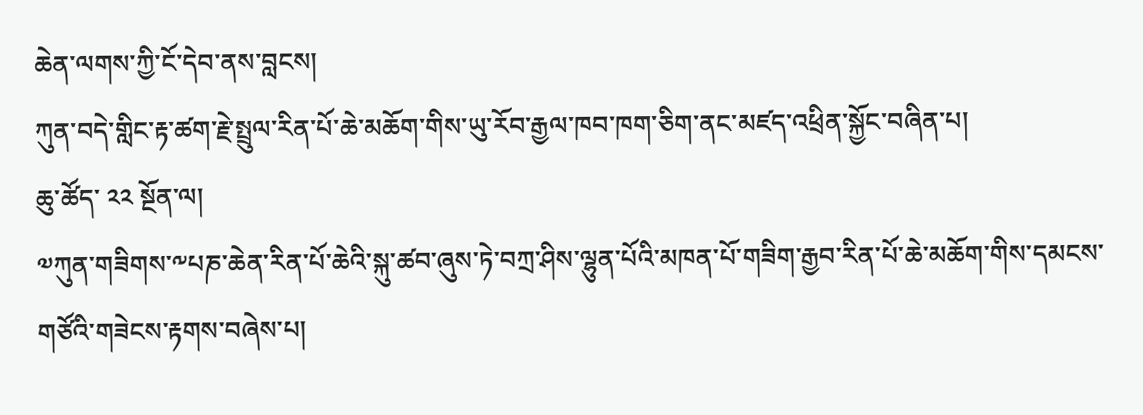ཆེན་ལགས་ཀྱི་ངོ་དེབ་ནས་བླངས།
ཀུན་བདེ་གླིང་རྟ་ཚག་རྗེ་སྤྲུལ་རིན་པོ་ཆེ་མཆོག་གིས་ཡུ་རོབ་རྒྱལ་ཁབ་ཁག་ཅིག་ནང་མཛད་འཕྲིན་སྐྱོང་བཞིན་པ།
ཆུ་ཚོད་ ༢༢ སྔོན་ལ།
༧ཀུན་གཟིགས་༸པཎ་ཆེན་རིན་པོ་ཆེའི་སྐུ་ཚབ་ཞུས་ཏེ་བཀྲ་ཤིས་ལྷུན་པོའི་མཁན་པོ་གཟིག་རྒྱབ་རིན་པོ་ཆེ་མཆོག་གིས་དམངས་གཙོའི་གཟེངས་རྟགས་བཞེས་པ།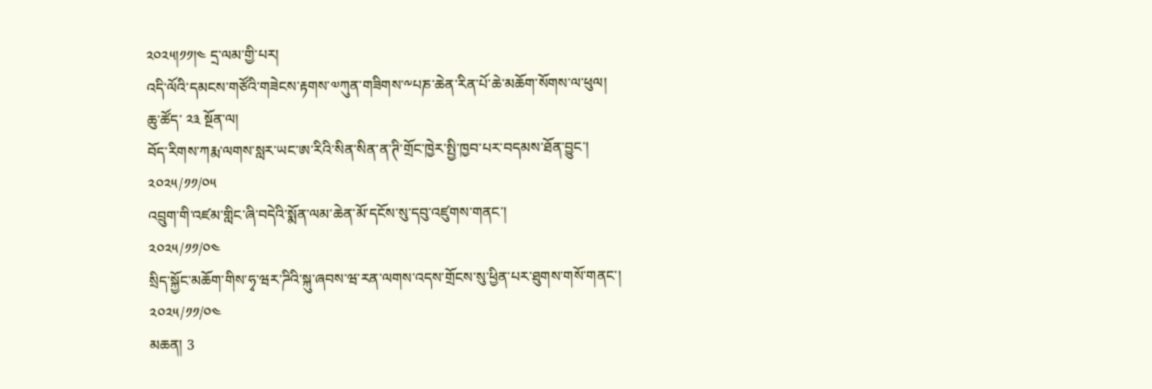༢༠༢༥།༡༡།༤ དྲ་ལམ་གྱི་པར།
འདི་ལོའི་དམངས་གཙོའི་གཟེངས་རྟགས་༧ཀུན་གཟིགས་༸པཎ་ཆེན་རིན་པོ་ཆེ་མཆོག་སོགས་ལ་ཕུལ།
ཆུ་ཚོད་ ༢༣ སྔོན་ལ།
བོད་རིགས་ཀརྨ་ལགས་སླར་ཡང་ཨ་རིའི་སིན་སིན་ན་ཊི་གྲོང་ཁྱེར་སྤྱི་ཁྱབ་པར་བདམས་ཐོན་བྱུང་།
༢༠༢༥/༡༡/༠༥
འབྲུག་གི་འཛམ་གླིང་ཞི་བདེའི་སྨོན་ལམ་ཆེན་མོ་དངོས་སུ་དབུ་འཛུགས་གནང་།
༢༠༢༥/༡༡/༠༤
སྲིད་སྐྱོང་མཆོག་གིས་ཧྭ་ཝར་ཌིའི་སྐུ་ཞབས་ཝ་རན་ལགས་འདས་གྲོངས་སུ་ཕྱིན་པར་ཐུགས་གསོ་གནང་།
༢༠༢༥/༡༡/༠༤
མཆན། 3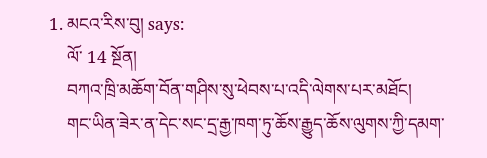1. མངའ་རིས་བུ། says:
    ལོ་ 14 སྔོན།
    བཀའ་ཁྲི་མཆོག་བོན་གཤིས་སུ་ཕེབས་པ་འདི་ལེགས་པར་མཐོང།
    གང་ཡིན་ཟེར་ན་དེང་སང་དྲ་རྒྱ་ཁག་ཏུ་ཆོས་རྒྱུད་ཆོས་ལུགས་ཀྱི་དམག་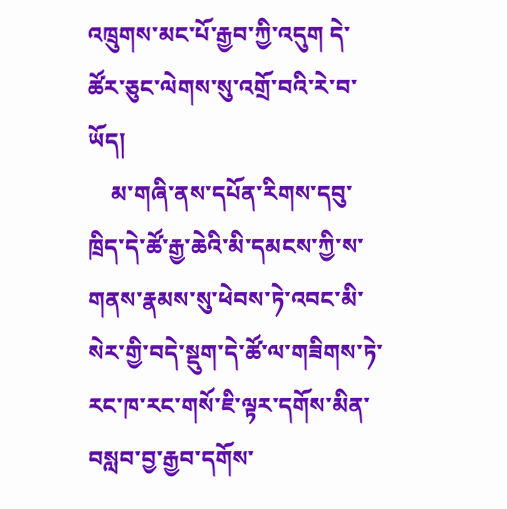འཁྲུགས་མང་པོ་རྒྱབ་ཀྱི་འདུག དེ་ཚོར་ཅུང་ལེགས་སུ་འགྲོ་བའི་རེ་བ་ཡོད།
    མ་གཞི་ནས་དཔོན་རིགས་དབུ་ཁྲིད་དེ་ཚོ་རྒྱ་ཆེའི་མི་དམངས་ཀྱི་ས་གནས་རྣམས་སུ་ཕེབས་ཏེ་འབང་མི་སེར་གྱི་བདེ་སྡུག་དེ་ཚོ་ལ་གཟིགས་ཏེ་རང་ཁ་རང་གསོ་ཇི་ལྟར་དགོས་མིན་བསླབ་བྱ་རྒྱབ་དགོས་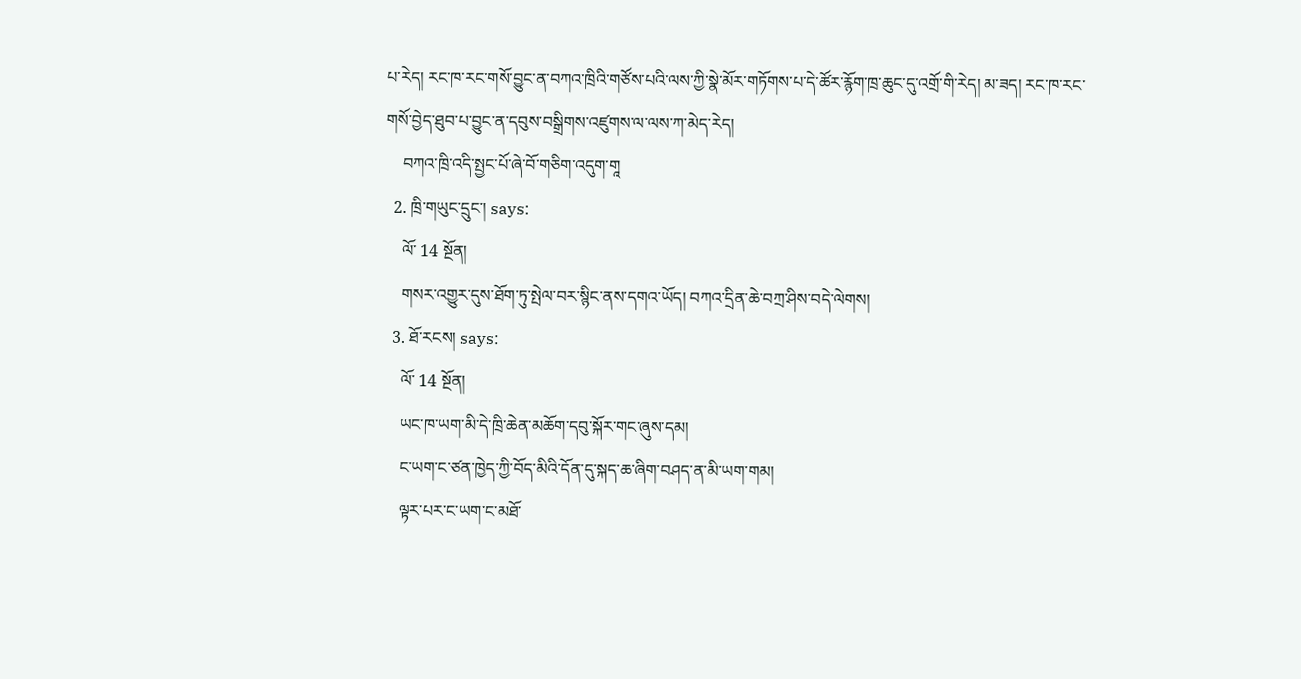པ་རེད། རང་ཁ་རང་གསོ་བྱུང་ན་བཀའ་ཁྲིའི་གཙོས་པའི་ལས་ཀྱི་སྣེ་མོར་གཏོགས་པ་དེ་ཚོར་རྙོག་ཁྲ་ཆུང་དུ་འགྲོ་གི་རེད། མ་ཟད། རང་ཁ་རང་གསོ་བྱེད་ཐུབ་པ་བྱུང་ན་དབུས་བསྒྲིགས་འཛུགས་ལ་ལས་ཀ་མེད་རེད།
    བཀའ་ཁྲི་འདི་སྤྱང་པོ་ཞེ་བོ་གཅིག་འདུག་གཱ
  2. ཁྲི་གཡུང་དྲུང་། says:
    ལོ་ 14 སྔོན།
    གསར་འགྱུར་དུས་ཐོག་ཏུ་སྤེལ་བར་སྙིང་ནས་དགའ་ཡོད། བཀའ་དྲིན་ཆེ་བཀྲ་ཤིས་བདེ་ལེགས།
  3. ཐོ་རངས། says:
    ལོ་ 14 སྔོན།
    ཡང་ཁ་ཡག་མི་དེ་ཁྲི་ཆེན་མཆོག་དབུ་སྐོར་གང་ཞུས་དམ།
    ང་ཡག་ང་ཙན་ཁྱེད་ཀྱི་བོད་མིའི་དོན་དུ་སྐད་ཆ་ཞིག་བཤད་ན་མི་ཡག་གམ།
    ལྟར་པར་ང་ཡག་ང་མཐོ་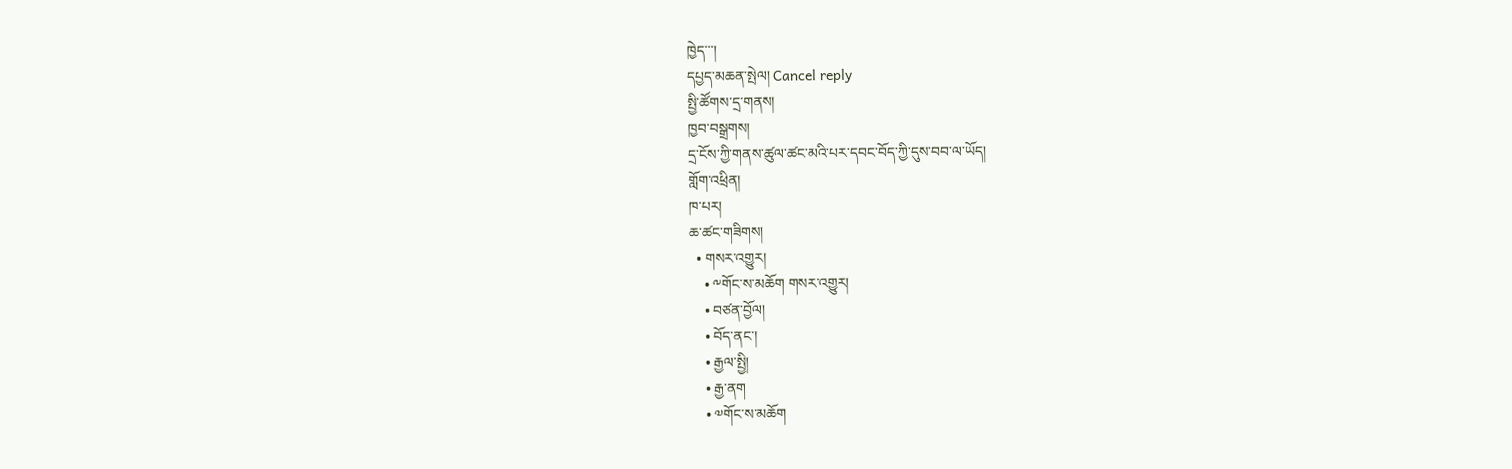ཁྱེད་་་།
དཔྱད་མཆན་སྤེལ། Cancel reply
སྤྱི་ཚོགས་དྲ་གནས།
ཁྱབ་བསྒྲགས།
དྲ་ངོས་ཀྱི་གནས་ཚུལ་ཚང་མའི་པར་དབང་བོད་ཀྱི་དུས་བབ་ལ་ཡོད།
གློག་འཕྲིན།
ཁ་པར།
ཆ་ཚང་གཟིགས།
  • གསར་འགྱུར།
    • ༸གོང་ས་མཆོག གསར་འགྱུར།
    • བཙན་བྱོལ།
    • བོད་ནང་།
    • རྒྱལ་སྤྱི།
    • རྒྱ་ནག
    • ༧གོང་ས་མཆོག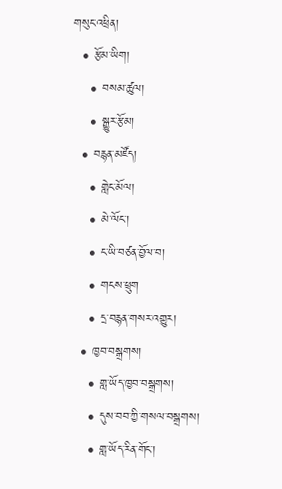གསུང་འཕྲིན།
  • རྩོམ་ཡིག།
    • བསམ་ཚུལ།
    • སྒྱུར་རྩོམ།
  • བརྙན་མཛོད།
    • གླེང་མོལ།
    • མེ་ལོང་།
    • ང་ཡི་བཙན་བྱོལ་བ།
    • གངས་ཕྲུག
    • དྲ་བརྙན་གསར་འགྱུར།
  • ཁྱབ་བསྒྲགས།
    • གླ་ཡོད་ཁྱབ་བསྒྲགས།
    • དུས་བབ་ཀྱི་གསལ་བསྒྲགས།
    • གླ་ཡོད་རིན་གོང་།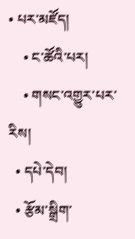• པར་མཛོད།
    • ང་ཚོའི་པར།
    • གསང་འགྱུར་པར་རིས།
  • དཔེ་དེབ།
  • རྩོམ་སྒྲིག་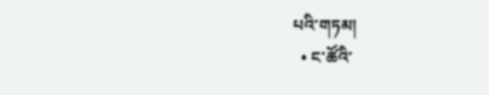པའི་གཏམ།
  • ང་ཚོའི་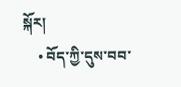སྐོར།
    • བོད་ཀྱི་དུས་བབ་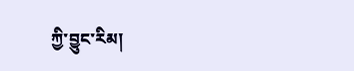ཀྱི་བྱུང་རིམ།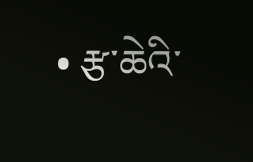• རྩ་ཆེའི་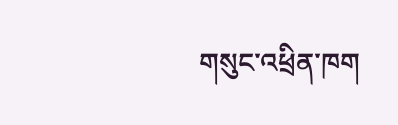གསུང་འཕྲིན་ཁག